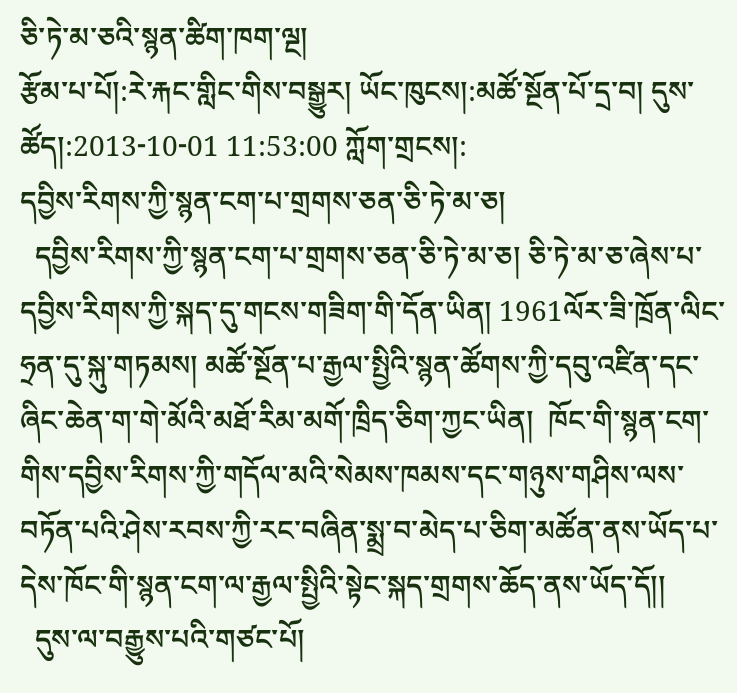ཅི་ཏེ་མ་ཅའི་སྙན་ཚིག་ཁག་ལྔ།
རྩོམ་པ་པོ།:རེ་རྐང་གླིང་གིས་བསྒྱུར། ཡོང་ཁུངས།:མཚོ་སྔོན་པོ་དྲ་བ། དུས་ཚོད།:2013-10-01 11:53:00 ཀློག་གྲངས།:
དབྱིས་རིགས་ཀྱི་སྙན་ངག་པ་གྲགས་ཅན་ཅི་ཏེ་མ་ཅ།
  དབྱིས་རིགས་ཀྱི་སྙན་ངག་པ་གྲགས་ཅན་ཅི་ཏེ་མ་ཅ། ཅི་ཏེ་མ་ཅ་ཞེས་པ་དབྱིས་རིགས་ཀྱི་སྐད་དུ་གངས་གཟིག་གི་དོན་ཡིན། 1961ལོར་ཟི་ཁྲོན་ལིང་ཧྲན་དུ་སྐུ་གཏམས། མཚོ་སྔོན་པ་རྒྱལ་སྤྱིའི་སྙན་ཚོགས་ཀྱི་དབུ་འཛིན་དང་ཞིང་ཆེན་ག་གེ་མོའི་མཐོ་རིམ་མགོ་ཁྲིད་ཅིག་ཀྱང་ཡིན།  ཁོང་གི་སྙན་ངག་གིས་དབྱིས་རིགས་ཀྱི་གདོལ་མའི་སེམས་ཁམས་དང་གཉུས་གཤིས་ལས་བཏོན་པའི་ཤེས་རབས་ཀྱི་རང་བཞིན་སྨྲ་བ་མེད་པ་ཅིག་མཚོན་ནས་ཡོད་པ་དེས་ཁོང་གི་སྙན་ངག་ལ་རྒྱལ་སྤྱིའི་སྟེང་སྐད་གྲགས་ཆོད་ནས་ཡོད་དོ།།
  དུས་ལ་བརྒྱུས་པའི་གཙང་པོ།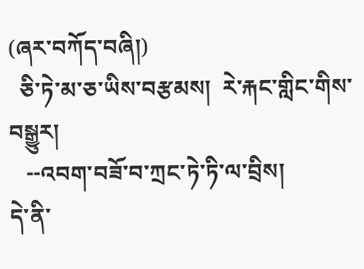(ཞར་བཀོད་བཞི།)
  ཅི་ཏེ་མ་ཅ་ཡིས་བརྩམས།  རེ་རྐང་གླིང་གིས་བསྒྱུར།
   --འབག་བཟོ་བ་ཀྲང་ཏེ་ཏི་ལ་བྲིས།
དེ་ནི་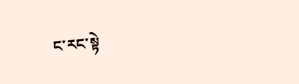ང་རང་སྟེ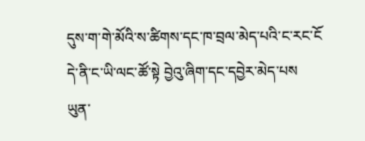དུས་ག་གེ་མོའི་ས་ཚིགས་དང་ཁ་བྲལ་མེད་པའི་ང་རང་ངོ
དེ་ནི་ང་ཡི་ལང་ཚོ་སྟེ བྱེའུ་ཞིག་དང་དབྱེར་མེད་པས
ཡུན་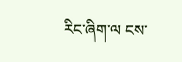རིང་ཞིག་ལ ངས་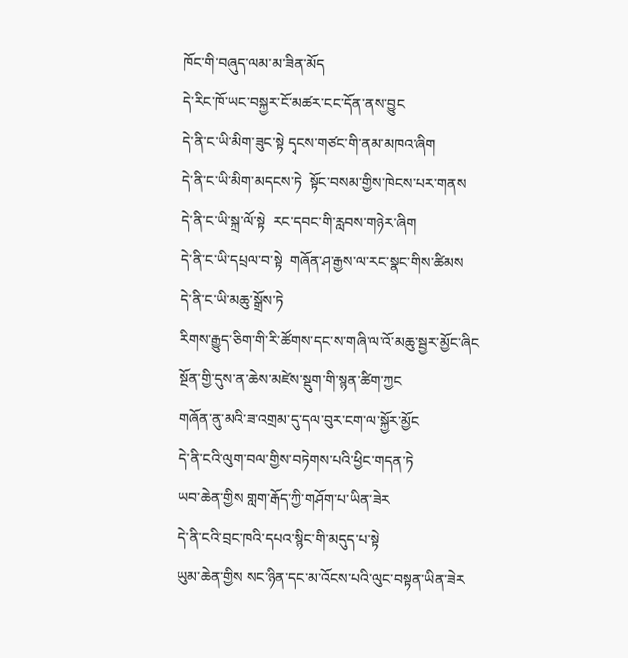ཁོང་གི་བཞུད་ལམ་མ་ཟིན་མོད
དེ་རིང་ཁོ་ཡང་བསྐྱར་ངོ་མཚར་ངང་དོན་ནས་བྱུང
དེ་ནི་ང་ཡི་མིག་ཟུང་སྟེ དྭངས་གཙང་གི་ནམ་མཁའ་ཞིག
དེ་ནི་ང་ཡི་མིག་མདངས་ཏེ  སྟོང་བསམ་གྱིས་ཁེངས་པར་གནས
དེ་ནི་ང་ཡི་སྐྲ་ལོ་སྟེ  རང་དབང་གི་རླབས་གཉེར་ཞིག
དེ་ནི་ང་ཡི་དཔྲལ་བ་སྟེ  གཞོན་ཤ་རྒྱས་ལ་རང་སྣང་གིས་ཚིམས
དེ་ནི་ང་ཡི་མཆུ་སྒྲོས་ཏེ
རིགས་རྒྱུད་ཅིག་གི་རི་ཚོགས་དང་ས་གཞི་ལ་འོ་མཆུ་སྦྱར་མྱོང་ཞིང
སྔོན་གྱི་དུས་ན་ཆེས་མཛེས་སྡུག་གི་སྙན་ཚིག་ཀྱང
གཞོན་ནུ་མའི་ཟ་འགྲམ་དུ་དལ་བུར་ངག་ལ་སྐྱོར་མྱོང
དེ་ནི་ངའི་ལུག་བལ་གྱིས་བཏེགས་པའི་ཕྱིང་གདན་ཏེ
ཡབ་ཆེན་གྱིས གླག་རྒོད་ཀྱི་གཤོག་པ་ཡིན་ཟེར
དེ་ནི་ངའི་བྲང་ཁའི་དཔའ་སྙིང་གི་མདུད་པ་སྟེ
ཡུམ་ཆེན་གྱིས སང་ཉིན་དང་མ་འོངས་པའི་ལུང་བསྟན་ཡིན་ཟེར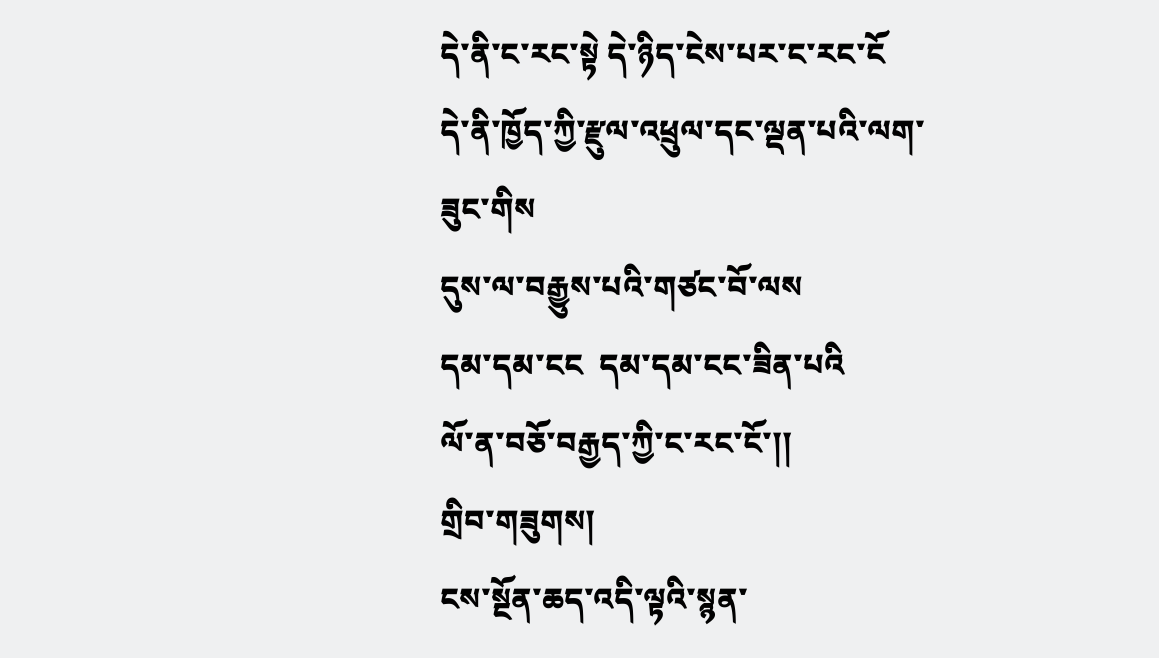དེ་ནི་ང་རང་སྟེ དེ་ཉིད་ངེས་པར་ང་རང་ངོ
དེ་ནི་ཁྱོད་ཀྱི་རྫུལ་འཕྲུལ་དང་ལྡན་པའི་ལག་ཟུང་གིས
དུས་ལ་བརྒྱུས་པའི་གཙང་བོ་ལས
དམ་དམ་ངང  དམ་དམ་ངང་ཟིན་པའི
ལོ་ན་བཅོ་བརྒྱད་ཀྱི་ང་རང་ངོ་།།
གྲིབ་གཟུགས།
ངས་སྔོན་ཆད་འདི་ལྟའི་སྙན་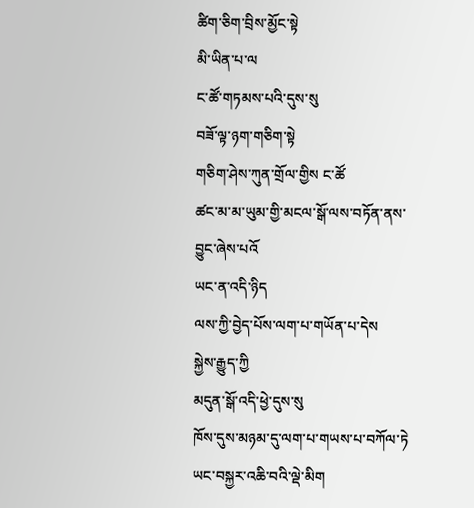ཚིག་ཅིག་བྲིས་མྱོང་སྟེ
མི་ཡིན་པ་ལ
ང་ཚོ་གཏམས་པའི་དུས་སུ
བཟོ་ལྟ་ཉག་གཅིག་སྟེ
གཅིག་ཤེས་ཀུན་གྲོལ་གྱིས ང་ཚོ
ཚང་མ་མ་ཡུམ་གྱི་མངལ་སྒོ་ལས་བཏོན་ནས་བྱུང་ཞེས་པའོ
ཡང་ན་འདི་ཉིད
ལས་ཀྱི་བྱེད་པོས་ལག་པ་གཡོན་པ་དེས
སྐྱེས་རྒྱུད་ཀྱི
མདུན་སྒོ་འདི་ཕྱེ་དུས་སུ
ཁོས་དུས་མཉམ་དུ་ལག་པ་གཡས་པ་བཀོལ་ཏེ
ཡང་བསྐྱར་འཆི་བའི་ལྡེ་མིག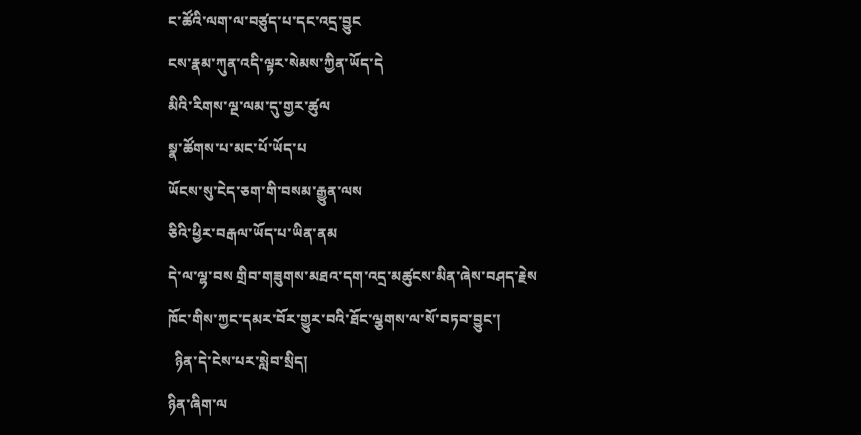ང་ཚོའི་ལག་ལ་བཙུད་པ་དང་འདྲ་བྱུང
ངས་རྣམ་ཀུན་འདི་ལྟར་སེམས་ཀྱིན་ཡོད་དེ
མིའི་རིགས་ལྔ་ལམ་དུ་གྱར་ཚུལ
སྣ་ཚོགས་པ་མང་པོ་ཡོད་པ
ཡོངས་སུ་ངེད་ཅག་གི་བསམ་རྒྱུན་ལས
ཅིའི་ཕྱིར་བརྒལ་ཡོད་པ་ཡིན་ནམ
དེ་ལ་ལྷ་བས གྲིབ་གཟུགས་མཐའ་དག་འདྲ་མཚུངས་མིན་ཞེས་བཤད་རྗེས
ཁོང་གིས་ཀྱང་དམར་བོར་གྱུར་བའི་ཐོང་ལྕགས་ལ་སོ་བཏབ་བྱུང་།
  ཉིན་དེ་ངེས་པར་སླེབ་སྲིད།
ཉིན་ཞིག་ལ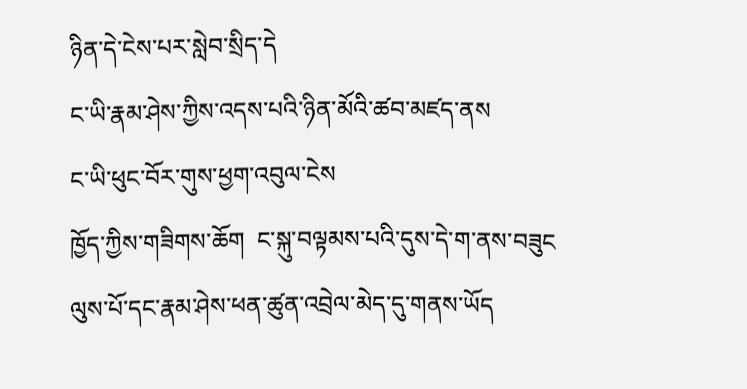ཉིན་དེ་ངེས་པར་སླེབ་སྲིད་དེ
ང་ཡི་རྣམ་ཤེས་ཀྱིས་འདས་པའི་ཉིན་མོའི་ཚབ་མཛད་ནས
ང་ཡི་ཕུང་བོར་གུས་ཕྱག་འབུལ་ངེས
ཁྱོད་ཀྱིས་གཟིགས་ཆོག  ང་སྐུ་བལྟམས་པའི་དུས་དེ་ག་ནས་བཟུང
ལུས་པོ་དང་རྣམ་ཤེས་ཕན་ཚུན་འབྲེལ་མེད་དུ་གནས་ཡོད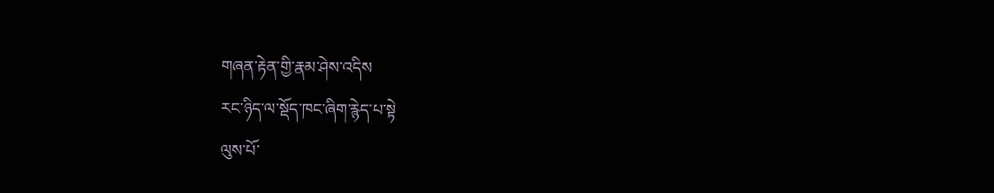གཞན་རྟེན་གྱི་རྣམ་ཤེས་འདིས
རང་ཉིད་ལ་སྡོད་ཁང་ཞིག་རྙེད་པ་སྟེ
ལུས་པོ་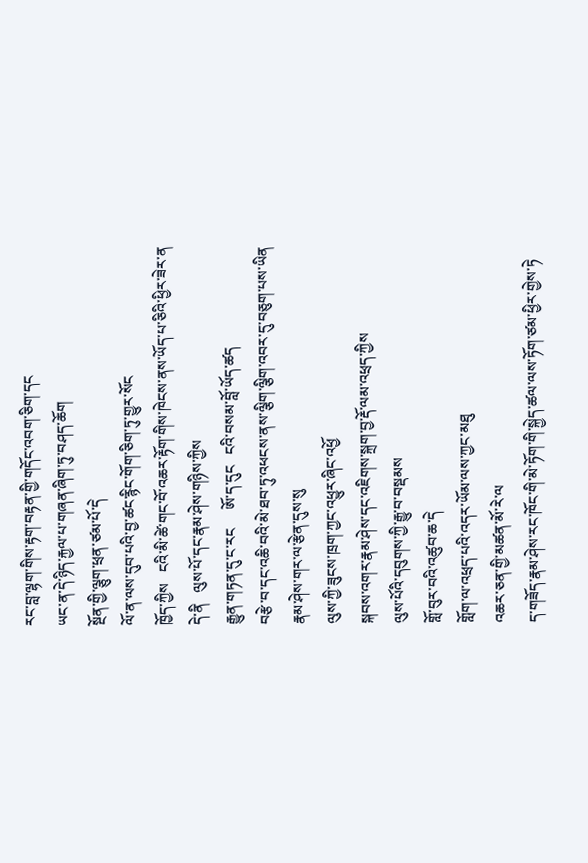རང་བླ་ལྷག་གིས་རྟག་བརྟན་གྱི་གདོང་འབག་ཅིག་དང
ཡང་ན་དེ་ཉིད་རྐྱལ་པ་གཞན་ཞིག་ཏུ་བཤད་ཆོག
སྔོན་གྱི་ལྕུག་ཕྲན་ཙམ་པོ་དེ
ལོ་ན་ལས་དུབ་པའི་བྱ་ཚང་རྙིང་གོག་ཅིག་ཏུ་གྱུར་སོང
ཁྱོད་ཀྱིས   ངའི་མི་ཚེ་གང་བོ་འཆར་རྟོག་གིས་ཁེངས་ནས་ཡོད་པ་ཅིའི་ཕྱིར་ཟེར་ན
དེ་ནི   ལུས་པོ་དང་རྣམ་ཤེས་གཉིས་ཀྱིས
རྒྱུན་གཏན་དུ་ང་རང     ཨོ་ད་དུང   ངའི་བསམ་བློ་ཡོད་ཚད
བརྩེ་བ་དང་འཆི་བའི་མེ་ཐབ་ཏུ་འཕངས་ནས་ལྕིག་ལྕིག་འབར་དུ་བཅུག་པས་ཡིན
རྣམ་ཤེས་གར་ལ་རྩེན་དུས་སུ
ལུས་ཀྱི་ཟུངས་ཁྲག་ཀྱང་འཕྱུར་ཞིང་འཕྱོ
སྐབས་འགར་རྣམ་ཤེས་དང་འཇིགས་སྐྲག་བྱ་རྡོ་ལམ་འཕྲད་ཀྱིས
ལུས་པོའི་དབུགས་ཀྱི་རྒྱུ་བ་བསྡམས
གློ་བུར་བའི་འཚུབ་ཆ་དེ
གློག་ལ་འཕྲད་པའི་འདར་ཡོམ་ལས་ཀྱང་མཐུ
འཆར་ཅན་གྱི་མཚན་མོ་རེ་ལ
ད་གཟོད་རྣམ་ཤེས་རང་ཁོང་གི་མེ་ཏོག་གི་སྐྱེད་ཚལ་ལས་ཏོག་ཙམ་ཕྱིར་གྱེས་ཏེ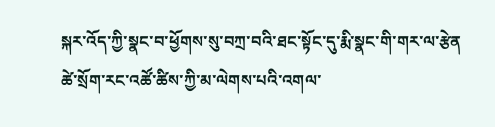སྐར་འོད་ཀྱི་སྣང་བ་ཕྱོགས་སུ་བཀྲ་བའི་ཐང་སྟོང་དུ་རྨི་སྣང་གི་གར་ལ་རྩེན
ཚེ་སྲོག་རང་འཚོ་ཚིས་ཀྱི་མ་ལེགས་པའི་འགལ་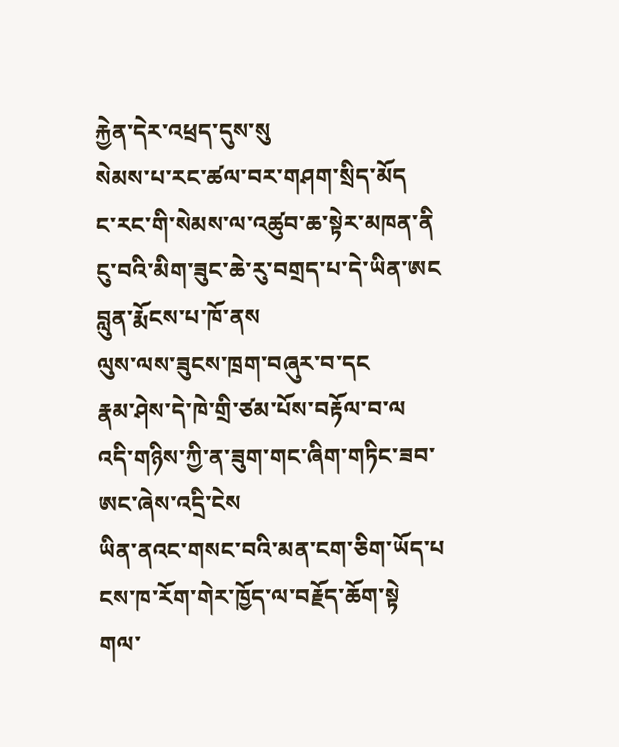རྐྱེན་དེར་འཕྲད་དུས་སུ
སེམས་པ་རང་ཚལ་བར་གཤག་སྲིད་མོད
ང་རང་གི་སེམས་ལ་འཚུབ་ཆ་སྟེར་མཁན་ནི
ངུ་བའི་མིག་ཟུང་ཆེ་རུ་བགྲད་པ་དེ་ཡིན་ཨང
བླུན་རྨོངས་པ་ཁོ་ནས
ལུས་ལས་ཟུངས་ཁྲག་བཞུར་བ་དང
རྣམ་ཤེས་དེ་ཁེ་གྲི་ཙམ་པོས་བརྟོལ་བ་ལ
འདི་གཉིས་ཀྱི་ན་ཟུག་གང་ཞིག་གཏིང་ཟབ་ཨང་ཞེས་འདྲི་ངེས
ཡིན་ནའང་གསང་བའི་མན་ངག་ཅིག་ཡོད་པ
ངས་ཁ་རོག་གེར་ཁྱོད་ལ་བརྗོད་ཆོག་སྟེ
གལ་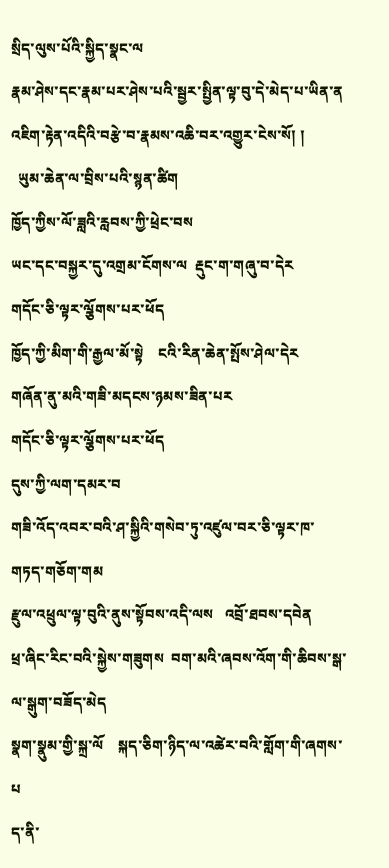སྲིད་ལུས་པོའི་སྐྱིད་སྣང་ལ
རྣམ་ཤེས་དང་རྣམ་པར་ཤེས་པའི་སྦྱར་སྤྱིན་ལྟ་བུ་དེ་མེད་པ་ཡིན་ན
འཇིག་རྟེན་འདིའི་བརྩེ་བ་རྣམས་འཆི་བར་འགྱུར་ངེས་སོ། །
  ཡུམ་ཆེན་ལ་བྲིས་པའི་སྙན་ཚིག
ཁྱོད་ཀྱིས་ལོ་ཟླའི་རླབས་ཀྱི་ཕྲེང་བས
ཡང་དང་བསྐྱར་དུ་འགྲམ་ངོགས་ལ  རྡུང་ག་གཞུ་བ་དེར
གདོང་ཅི་ལྟར་ལྕོགས་པར་ཕོད
ཁྱོད་ཀྱི་མིག་གི་རྒྱལ་མོ་སྟེ    ངའི་རིན་ཆེན་སྤོས་ཤེལ་དེར
གཞོན་ནུ་མའི་གཟི་མདངས་ཉམས་ཟིན་པར
གདོང་ཅི་ལྟར་ལྕོགས་པར་ཕོད
དུས་ཀྱི་ལག་དམར་བ
གཟི་འོད་འབར་བའི་ཤ་སྐྱིའི་གསེབ་ཏུ་འཛུལ་བར་ཅི་ལྟར་ཁ་གཏད་གཅོག་གམ
རྫུལ་འཕྲུལ་ལྟ་བུའི་ནུས་སྟོབས་འདི་ལས   འབྲོ་ཐབས་དབེན
ཕྲ་ཞིང་རིང་བའི་སྐྱེས་གཟུགས  བག་མའི་ཞབས་འོག་གི་ཆིབས་སྒ་ལ་སྒུག་བཟོད་མེད
སྣག་སྣུམ་གྱི་སྐྲ་ལོ    སྐད་ཅིག་ཉིད་ལ་འཚེར་བའི་གློག་གི་ཞགས་པ
ད་ནི་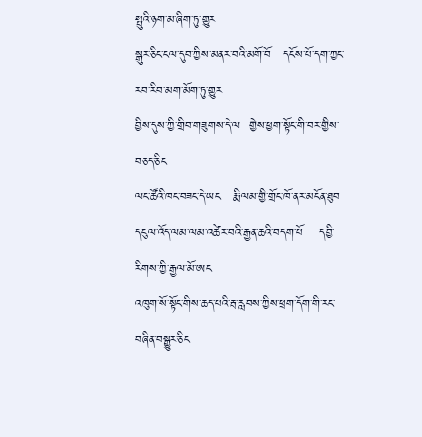སྤུའི་ཉག་མ་ཞིག་ཏུ་གྱུར
སྒུར་ཅིང་ངལ་དུབ་ཀྱིས་མནར་བའི་མགོ་བོ   དངོས་པོ་དག་ཀྱང་རབ་རིབ་མག་མོག་ཏུ་གྱུར
བྱིས་དུས་ཀྱི་གྲིབ་གཟུགས་དེ་ལ  གྱེས་ཕྱག་སྟོང་གི་བར་གྱིས་བཅད་ཅིང
ལང་ཚོའི་ཁང་བཟང་དེ་ཡང   རྨི་ལམ་གྱི་གྲོང་ཁོ་ནར་མངོན་ཐུབ
དངུལ་འོད་ལམ་ལམ་འཚེར་བའི་རྒྱན་ཆའི་བདག་པོ    དབྱི་རིགས་ཀྱི་རྒྱལ་མོ་ཨང
འཁུག་སོ་སྟོང་གིས་ཆད་པའི་རྦ་རླབས་ཀྱིས་ཕྲག་དོག་གི་རང་བཞིན་བསྒྱུར་ཅིང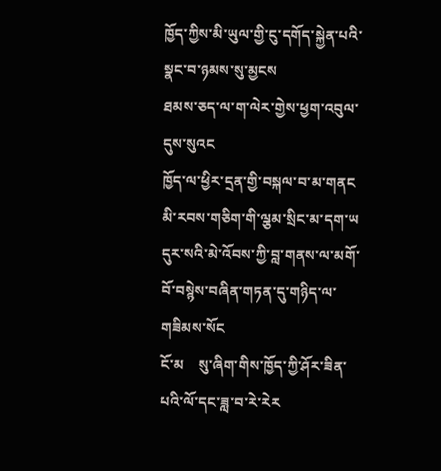ཁྱོད་ཀྱིས་མི་ཡུལ་གྱི་ངུ་དགོད་སྐྱེན་པའི་སྣང་བ་ཉམས་སུ་མྱངས
ཐམས་ཅད་ལ་ག་ལེར་གྱེས་ཕྱག་འབུལ་དུས་སུའང
ཁྱོད་ལ་ཕྱིར་དྲན་གྱི་བསྐལ་བ་མ་གནང
མི་རབས་གཅིག་གི་ལྕམ་སྲིང་མ་དག་ཡ
དུར་སའི་མེ་འོབས་ཀྱི་བླ་གནས་ལ་མགོ་བོ་བསྙེས་བཞིན་གཏན་དུ་གཉིད་ལ་གཟིམས་སོང
ངོ་མ    སུ་ཞིག་གིས་ཁྱོད་ཀྱི་ཤོར་ཟིན་པའི་ལོ་དང་ཟླ་བ་རེ་རེར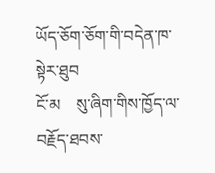ཡོད་ཅོག་ཅོག་གི་བདེན་ཁ་སྟེར་ཐུབ
ངོ་མ    སུ་ཞིག་གིས་ཁྱོད་ལ་བརྗོད་ཐབས་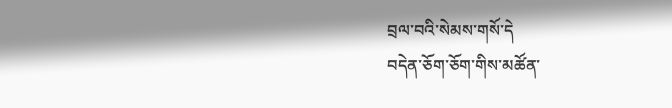བྲལ་བའི་སེམས་གསོ་དེ
བདེན་ཅོག་ཅོག་གིས་མཚོན་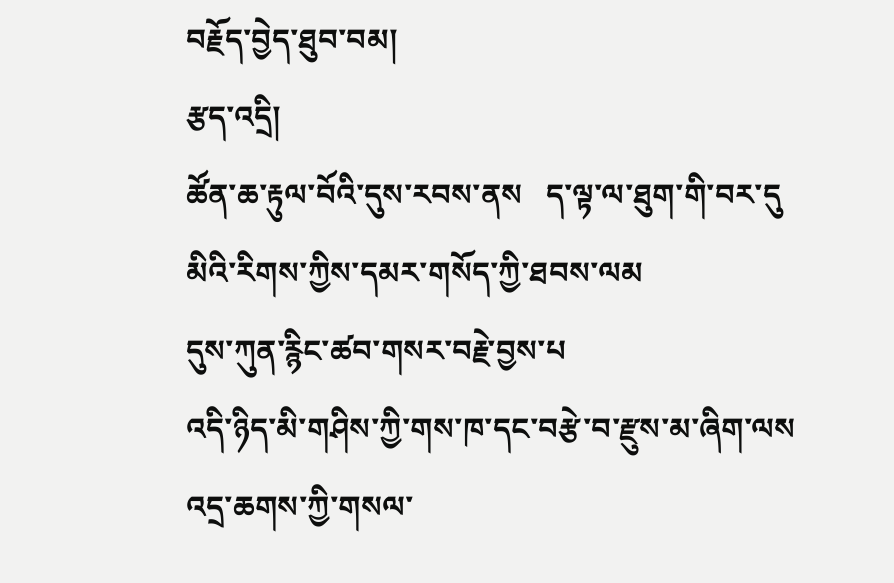བརྗོད་བྱེད་ཐུབ་བམ།
རྩད་འདྲི།
ཚོན་ཆ་རྟུལ་བོའི་དུས་རབས་ནས   ད་ལྟ་ལ་ཐུག་གི་བར་དུ
མིའི་རིགས་ཀྱིས་དམར་གསོད་ཀྱི་ཐབས་ལམ
དུས་ཀུན་རྙིང་ཚབ་གསར་བརྗེ་བྱས་པ
འདི་ཉིད་མི་གཤིས་ཀྱི་གས་ཁ་དང་བརྩེ་བ་རྫུས་མ་ཞིག་ལས
འདྲ་ཆགས་ཀྱི་གསལ་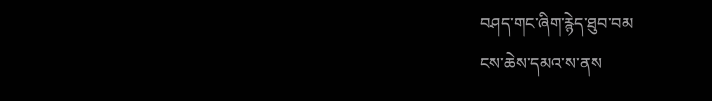བཤད་གང་ཞིག་རྙེད་ཐུབ་བམ
ངས་ཆེས་དམའ་ས་ནས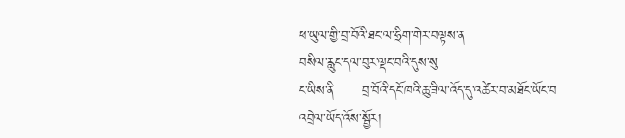ཕ་ཡུལ་གྱི་བྲ་བོའི་ཐང་ལ་ཧྲིག་གེར་བལྟས་ན
བསིལ་རླུང་དལ་བུར་ལྡང་བའི་དུས་སུ
ང་ཡིས་ནི      བྲ་བོའི་དངོ་ཁའི་ཆུ་ཟིལ་འོད་དུ་འཚེར་བ་མཐོང་ཡོང་བ
འབྲེལ་ཡོད་འོས་སྦྱོར།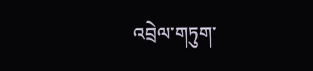འབྲེལ་གཏུག་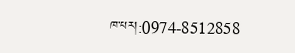ཁ་པར།:0974-8512858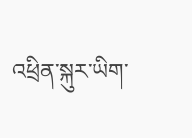འཕྲིན་སྐུར་ཡིག་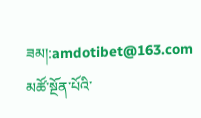ཟམ།:amdotibet@163.com
མཚོ་སྔོན་པོའི་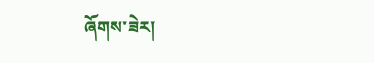ཞོགས་ཟེར།